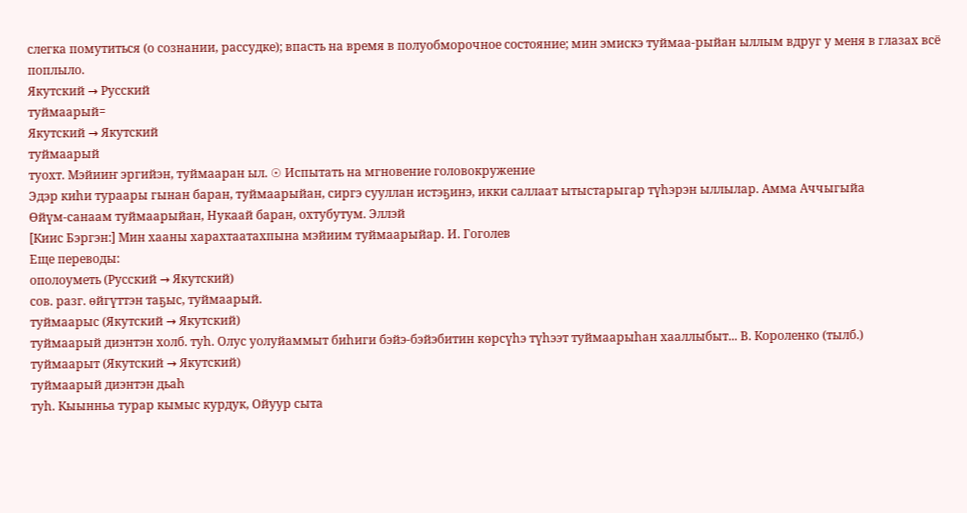слегка помутиться (о сознании, рассудке); впасть на время в полуобморочное состояние; мин эмискэ туймаа-рыйан ыллым вдруг у меня в глазах всё поплыло.
Якутский → Русский
туймаарый=
Якутский → Якутский
туймаарый
туохт. Мэйииҥ эргийэн, туймааран ыл. ☉ Испытать на мгновение головокружение
Эдэр киһи тураары гынан баран, туймаарыйан, сиргэ сууллан истэҕинэ, икки саллаат ытыстарыгар түһэрэн ыллылар. Амма Аччыгыйа
Өйүм-санаам туймаарыйан, Нукаай баран, охтубутум. Эллэй
[Киис Бэргэн:] Мин хааны харахтаатахпына мэйиим туймаарыйар. И. Гоголев
Еще переводы:
ополоуметь (Русский → Якутский)
сов. разг. өйгүттэн таҕыс, туймаарый.
туймаарыс (Якутский → Якутский)
туймаарый диэнтэн холб. туһ. Олус уолуйаммыт биһиги бэйэ-бэйэбитин көрсүһэ түһээт туймаарыһан хааллыбыт... В. Короленко (тылб.)
туймаарыт (Якутский → Якутский)
туймаарый диэнтэн дьаһ
туһ. Кыынньа турар кымыс курдук, Ойуур сыта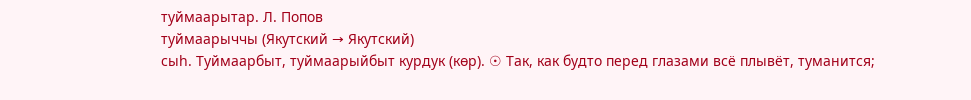туймаарытар. Л. Попов
туймаарыччы (Якутский → Якутский)
сыһ. Туймаарбыт, туймаарыйбыт курдук (көр). ☉ Так, как будто перед глазами всё плывёт, туманится;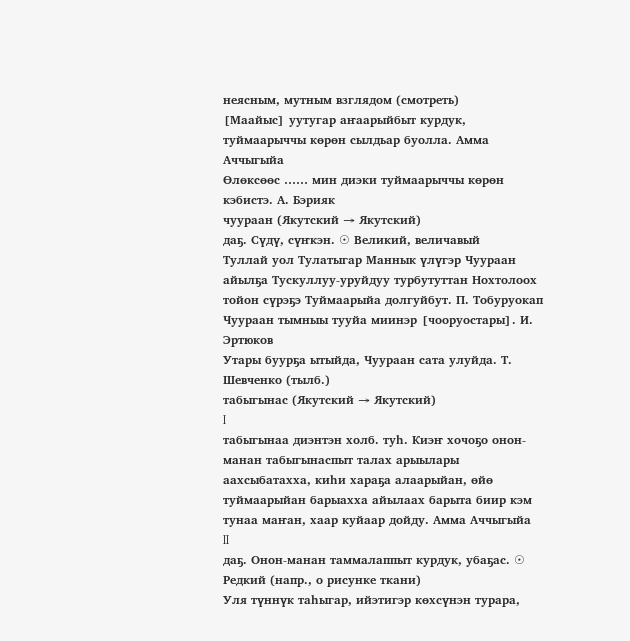неясным, мутным взглядом (смотреть)
[Маайыс] уутугар аҥаарыйбыт курдук, туймаарыччы көрөн сылдьар буолла. Амма Аччыгыйа
Өлөксөөс …… мин диэки туймаарыччы көрөн кэбистэ. А. Бэрияк
чуураан (Якутский → Якутский)
даҕ. Сүдү, сүҥкэн. ☉ Великий, величавый
Туллай уол Тулатыгар Маннык үлүгэр Чуураан айылҕа Тускуллуу-уруйдуу турбутуттан Нохтолоох тойон сүрэҕэ Туймаарыйа долгуйбут. П. Тобуруокап
Чуураан тымныы тууйа миинэр [чооруостары]. И. Эртюков
Утары буурҕа ытыйда, Чуураан сата улуйда. Т. Шевченко (тылб.)
табыгынас (Якутский → Якутский)
I
табыгынаа диэнтэн холб. туһ. Киэҥ хочоҕо онон-манан табыгынаспыт талах арыылары аахсыбатахха, киһи хараҕа алаарыйан, өйө туймаарыйан барыахха айылаах барыта биир кэм тунаа маҥан, хаар куйаар дойду. Амма Аччыгыйа
II
даҕ. Онон-манан таммалаппыт курдук, убаҕас. ☉ Редкий (напр., о рисунке ткани)
Уля түннүк таһыгар, ийэтигэр көхсүнэн турара,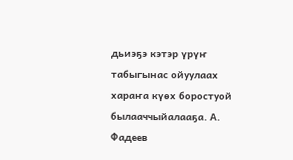дьиэҕэ кэтэр үрүҥ табыгынас ойуулаах хараҥа күөх боростуой былааччыйалааҕа. А. Фадеев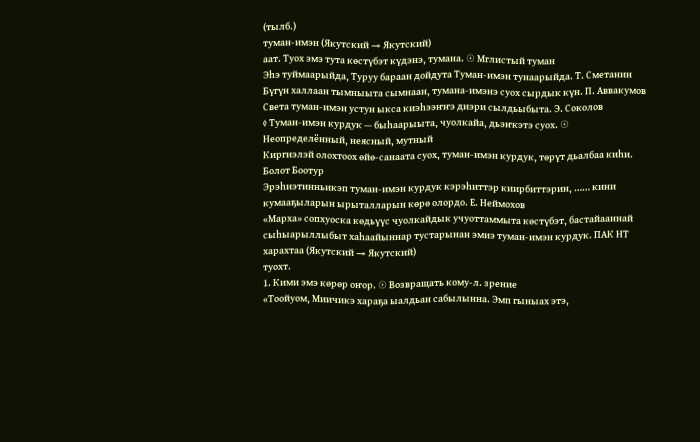(тылб.)
туман-имэн (Якутский → Якутский)
аат. Туох эмэ тута көстүбэт күдэнэ, тумана. ☉ Мглистый туман
Эһэ туймаарыйда, Туруу бараан дойдута Туман-имэн тунаарыйда. Т. Сметанин
Бүгүн халлаан тымныыта сымнаан, тумана-имэнэ суох сырдык күн. П. Аввакумов
Света туман-имэн устун ыкса киэһээҥҥэ диэри сылдьыбыта. Э. Соколов
◊ Туман-имэн курдук — быһаарыыта, чуолкайа, дьэҥкэтэ суох. ☉ Неопределённый, неясный, мутный
Киргиэлэй олохтоох өйө-санаата суох, туман-имэн курдук, төрүт дьалбаа киһи. Болот Боотур
Эрэһиэтинньикэп туман-имэн курдук кэрэһиттэр киирбиттэрин, …… кини кумааҕыларын ырыталларын көрө олордо. Е. Неймохов
«Марха» сопхуоска көдьүүс чуолкайдык учуоттаммыта көстүбэт, бастайааннай сыһыарыллыбыт хаһаайыннар тустарынан эмиэ туман-имэн курдук. ПАК НТ
харахтаа (Якутский → Якутский)
туохт.
1. Кими эмэ көрөр оҥор. ☉ Возвращать кому-л. зрение
«Тоойуом, Миичикэ хараҕа ыалдьан сабылынна. Эмп гыныах этэ,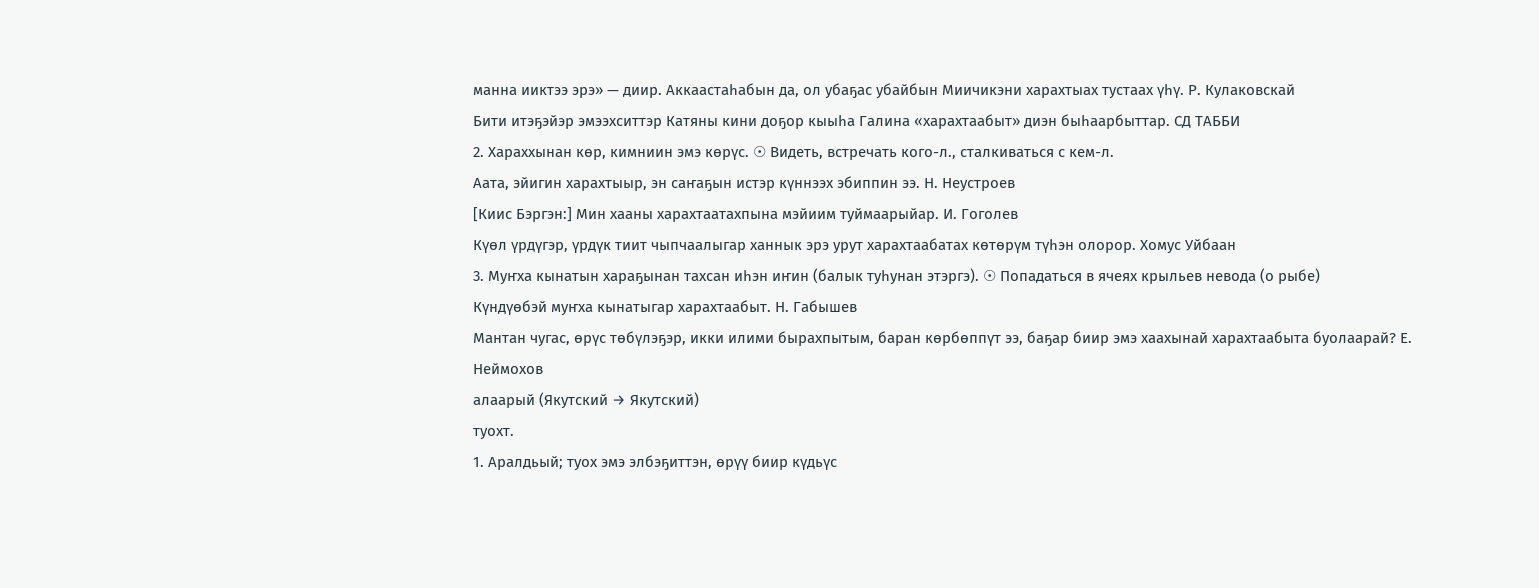манна ииктээ эрэ» — диир. Аккаастаһабын да, ол убаҕас убайбын Миичикэни харахтыах тустаах үһү. Р. Кулаковскай
Бити итэҕэйэр эмээхситтэр Катяны кини доҕор кыыһа Галина «харахтаабыт» диэн быһаарбыттар. СД ТАББИ
2. Хараххынан көр, кимниин эмэ көрүс. ☉ Видеть, встречать кого-л., сталкиваться с кем-л.
Аата, эйигин харахтыыр, эн саҥаҕын истэр күннээх эбиппин ээ. Н. Неустроев
[Киис Бэргэн:] Мин хааны харахтаатахпына мэйиим туймаарыйар. И. Гоголев
Күөл үрдүгэр, үрдүк тиит чыпчаалыгар ханнык эрэ урут харахтаабатах көтөрүм түһэн олорор. Хомус Уйбаан
3. Муҥха кынатын хараҕынан тахсан иһэн иҥин (балык туһунан этэргэ). ☉ Попадаться в ячеях крыльев невода (о рыбе)
Күндүөбэй муҥха кынатыгар харахтаабыт. Н. Габышев
Мантан чугас, өрүс төбүлэҕэр, икки илими бырахпытым, баран көрбөппүт ээ, баҕар биир эмэ хаахынай харахтаабыта буолаарай? Е. Неймохов
алаарый (Якутский → Якутский)
туохт.
1. Аралдьый; туох эмэ элбэҕиттэн, өрүү биир күдьүс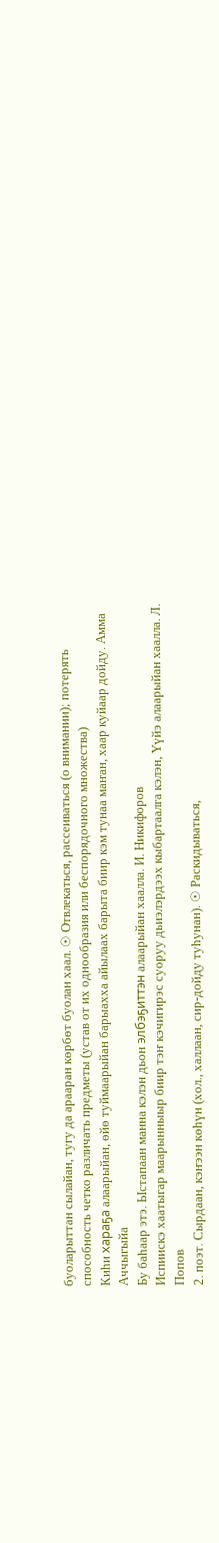буоларыттан сылайан, тугу да арааран көрбөт буолан хаал. ☉ Отвлекаться, рассеиваться (о внимании); потерять способность четко различать предметы (устав от их однообразия или беспорядочного множества)
Киһи хараҕа алаарыйан, өйө туймаарыйан барыахха айылаах барыта биир кэм тунаа маҥан, хаар куйаар дойду. Амма Аччыгыйа
Бу баһаар этэ. Ыстапаан манна кэлэн дьон элбэҕиттэн алаарыйан хаалла. И. Никифоров
Испиискэ хаатыгар маарынныыр биир тэҥ кэчигирэс суоруу дьиэлэрдээх кыбартаалга кэлэн, Үүйэ алаарыйан хаалла. Л. Попов
2. поэт. Сырдаан, кэҥээн көһүн (хол., халлаан, сир-дойду туһунан). ☉ Раскидываться,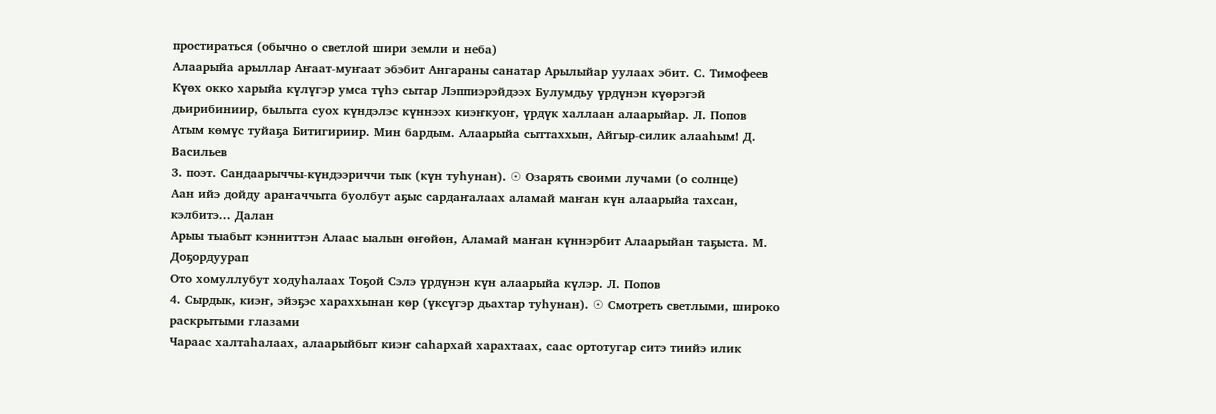простираться (обычно о светлой шири земли и неба)
Алаарыйа арыллар Аҥаат-муҥаат эбэбит Ангараны санатар Арылыйар уулаах эбит. С. Тимофеев
Күөх окко харыйа күлүгэр умса түһэ сытар Лэппиэрэйдээх Булумдьу үрдүнэн күөрэгэй дьирибиниир, былыта суох күндэлэс күннээх киэҥкуоҥ, үрдүк халлаан алаарыйар. Л. Попов
Атым көмүс туйаҕа Битигириир. Мин бардым. Алаарыйа сыттаххын, Айгыр-силик алааһым! Д. Васильев
3. поэт. Сандаарыччы-күндээриччи тык (күн туһунан). ☉ Озарять своими лучами (о солнце)
Аан ийэ дойду араҥаччыта буолбут аҕыс сардаҥалаах аламай маҥан күн алаарыйа тахсан, кэлбитэ... Далан
Арыы тыабыт кэнниттэн Алаас ыалын өҥөйөн, Аламай маҥан күннэрбит Алаарыйан таҕыста. М. Доҕордуурап
Ото хомуллубут ходуһалаах Тоҕой Сэлэ үрдүнэн күн алаарыйа күлэр. Л. Попов
4. Сырдык, киэҥ, эйэҕэс хараххынан көр (үксүгэр дьахтар туһунан). ☉ Смотреть светлыми, широко раскрытыми глазами
Чараас халтаһалаах, алаарыйбыт киэҥ саһархай харахтаах, саас ортотугар ситэ тиийэ илик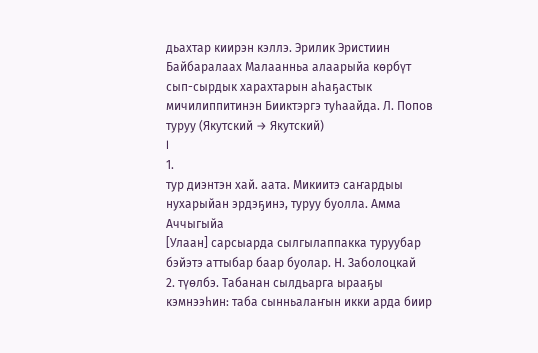дьахтар киирэн кэллэ. Эрилик Эристиин
Байбаралаах Малаанньа алаарыйа көрбүт сып-сырдык харахтарын аһаҕастык мичилиппитинэн Бииктэргэ туһаайда. Л. Попов
туруу (Якутский → Якутский)
I
1.
тур диэнтэн хай. аата. Микиитэ саҥардыы нухарыйан эрдэҕинэ, туруу буолла. Амма Аччыгыйа
[Улаан] сарсыарда сылгылаппакка туруубар бэйэтэ аттыбар баар буолар. Н. Заболоцкай
2. түөлбэ. Табанан сылдьарга ырааҕы кэмнээһин: таба сынньалаҥын икки арда биир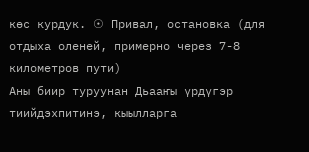көс курдук. ☉ Привал, остановка (для отдыха оленей, примерно через 7-8 километров пути)
Аны биир туруунан Дьааҥы үрдүгэр тиийдэхпитинэ, кыылларга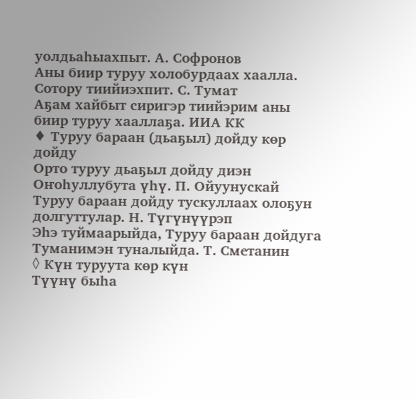уолдьаһыахпыт. А. Софронов
Аны биир туруу холобурдаах хаалла. Сотору тиийиэхпит. С. Тумат
Аҕам хайбыт сиригэр тиийэрим аны биир туруу хааллаҕа. ИИА КК
♦ Туруу бараан (дьаҕыл) дойду көр дойду
Орто туруу дьаҕыл дойду диэн Оҥоһуллубута үһү. П. Ойуунускай
Туруу бараан дойду тускуллаах олоҕун долгуттулар. Н. Түгүнүүрэп
Эһэ туймаарыйда, Туруу бараан дойдуга Туманимэн туналыйда. Т. Сметанин
◊ Күн туруута көр күн
Түүнү быһа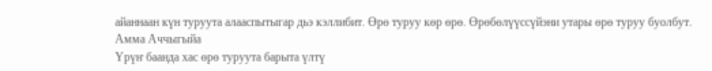айаннаан күн туруута алааспытыгар дьэ кэллибит. Өрө туруу көр өрө. Өрөбөлүүссүйэни утары өрө туруу буолбут. Амма Аччыгыйа
Үрүҥ баанда хас өрө туруута барыта үлтү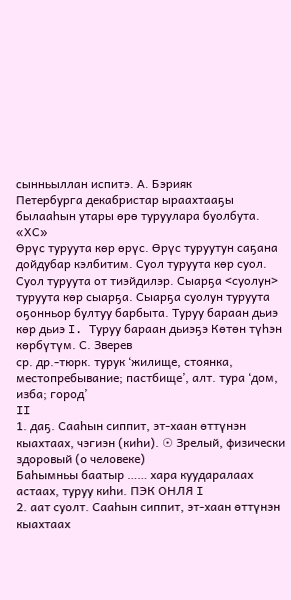сынньыллан испитэ. А. Бэрияк
Петербурга декабристар ыраахтааҕы былааһын утары өрө туруулара буолбута. «ХС»
Өрүс туруута көр өрүс. Өрүс туруутун саҕана дойдубар кэлбитим. Суол туруута көр суол. Суол туруута от тиэйдилэр. Сыарҕа <суолун> туруута көр сыарҕа. Сыарҕа суолун туруута оҕонньор бултуу барбыта. Туруу бараан дьиэ көр дьиэ I. Туруу бараан дьиэҕэ Көтөн түһэн көрбүтүм. С. Зверев
ср. др.-тюрк. турук ‘жилище, стоянка, местопребывание; пастбище’, алт. тура ‘дом, изба; город’
II
1. даҕ. Сааһын сиппит, эт-хаан өттүнэн кыахтаах, чэгиэн (киһи). ☉ Зрелый, физически здоровый (о человеке)
Баһымньы баатыр …… хара куударалаах астаах, туруу киһи. ПЭК ОНЛЯ I
2. аат суолт. Сааһын сиппит, эт-хаан өттүнэн кыахтаах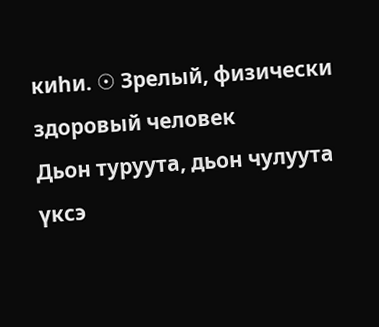киһи. ☉ Зрелый, физически здоровый человек
Дьон туруута, дьон чулуута үксэ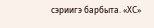сэриигэ барбыта. «ХС»